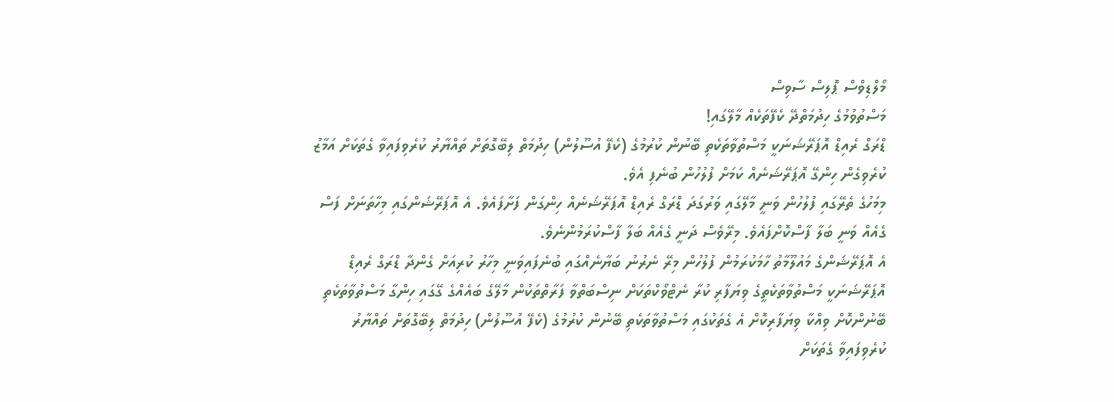މޯލްޑިވްސް ޕޮލިސް ސާވިސް
މަސްތުވުމުގެ ހިދުމަތްދޭ ކެފޭތަކެއް މާލޭގައި!
ޑްރަގް ރެއިޑް އޮޕަރޭޝަނަކީ މަސްތުވާތަކެތި ބޭނުން ކުރުމުގެ (ކެފޭ އުސޫލުން) ހިދުމަތް ލިބޭގޮތަށް ތައްޔާރު ކުރެވިފައިވާ ގެތަކަށް އަމާޒު ކުރެވިގެން ހިންގޭ އޮޕަރޭޝަނެއް ކަމަށް ފުލުހުން ބުނެފި އެވެ.
މިމަހުގެ ތެރޭގައި ފުލުހުން ވަނީ މާލޭގައި ވަރުގަދަ ޑްރަގް ރެއިޑް އޮޕަރޭޝަނެއް ހިންގަން ފަށާފައެވެ. އެ އޮޕަރޭޝަންގައި މިހާތަނަށް ފަސް ގެއެއް ވަނީ ބަލާ ފާސްކޮށްފައެވެ. މިރޭވެސް ދަނީ ގެއެއް ބަލާ ފާސްކުރަމުންނެވެ.
އެ އޮޕަރޭޝަންގެ މައުލޫމާތު ހާމަކުރަމުން ފުލުހުން މިރޭ ނެރުނު ބަޔާނެއްގައި ބުނެފައިވަނީ މިހާރު ކުރިއަށް ގެންދާ ޑްރަގް ރެއިޑް އޮޕަރޭޝަނަކީ މަސްތުވާތަކެތީގެ ވިޔަފާރި ކުރާ ނެޓްވޯކްތަކަށް ނިސްބަތްވާ ފަރާތްތަކުން މާލޭގެ ބައެއްގެ ގޭގައި ހިންގާ މަސްތުވާތަކެތި ބޭނުންކޮށް ވިއްކާ ވިޔަފާރިކޮށް އެ ގެތަކުގައި މަސްތުވާތަކެތި ބޭނުން ކުރުމުގެ (ކެފޭ އުސޫލުން) ހިދުމަތް ލިބޭގޮތަށް ތައްޔާރު ކުރެވިފައިވާ ގެތަކަށް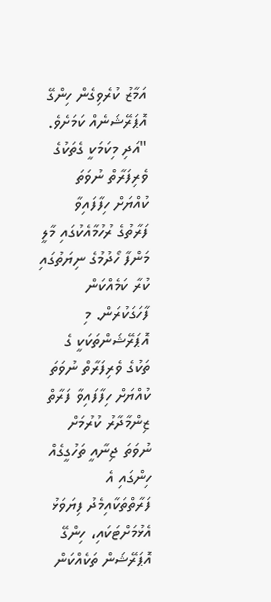އަމާޒު ކުރެވިގެން ހިންގޭ އޮޕަރޭޝަނެއް ކަމަށެވެ.
"އަދި މިކަމަކީ ގެތަކުގެ ވެރިފަރާތް ނުވަތަ ކުއްޔަށް ހިފާފައިވާ ފަރާތުގެ ރުހުމާއެކުގައި މާލީ މަންފާ ހޯދުމުގެ ނިޔަތުގައި ކުރާ ކަމެއްކަން ފާހަގަކުރަން. މި އޮޕަރޭޝަންތަކަކީ ގެ ތަކުގެ ވެރިފަރާތް ނުވަތަ ކުއްޔަށް ހިފާފައިވާ ފަރާތް ޒިންމާދާރު ކުރުމަށް ނުވަތަ ޖިނާއީ ތަހުގީގެއް ހިންގައި އެ ފަރާތްތަކާއިމެދު ފިޔަވަޅު އެޅުމަށްޓަކައި، ހިންގޭ އޮޕަރޭޝަން ތަކެއްކަން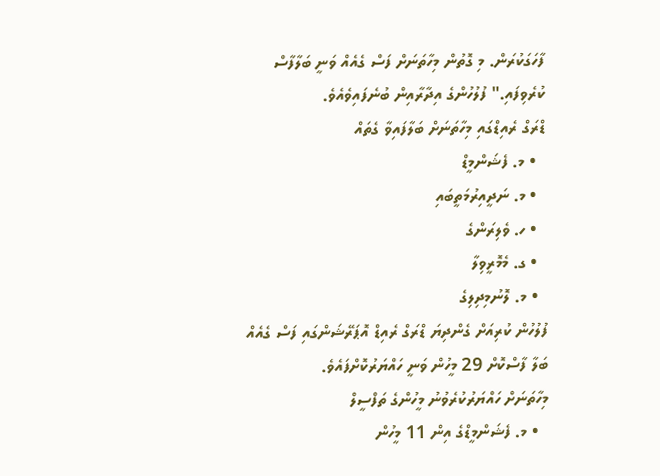ފާހަގަކުރަން. މި ގޮތުން މިހާތަނަށް ފަސް ގެއެއް ވަނީ ބަލާފާސް ކުރެވިފައި." ފުލުހުންގެ އިދާރާއިން ބުނެފައިވެއެވެ.
ޑްރަގް ރެއިޑްގައި މިހާތަނަށް ބަލާފައިވާ ގެތައް
  • މ. ފެޝަންމީޑް
  • މ. ނަދީއިރުމަތީބައި
  • ހ. ވެލިރަންގެ
  • ގ. މެމޮރީވިލާ
  • މ. ލޮނުމިދިލިގެ
ފުލުހުން ކުރިއަށް ގެންދިޔަ ޑްރަގް ރެއިޑް އޮޕަރޭޝަންގައި ފަސް ގެއެއް ބަލާ ފާސްކޮށް 29 މީހުން ވަނީ ހައްޔަރުކޮށްފައެވެ.
މިހާތަނަށް ހައްޔަރުކުރެވުނު މީހުންގެ ތަފްސީލް
  • މ. ފެޝަންމީޑްގެ އިން 11 މީހުން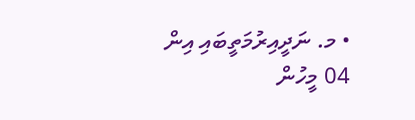• މ. ނަދީއިރުމަތީބައި އިން 04 މީހުން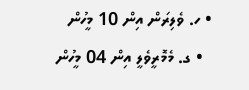• ހ. ވެލިރަން އިން 10 މީހުން
  • ގ. މެމޮރީވެލީ އިން 04 މީހުން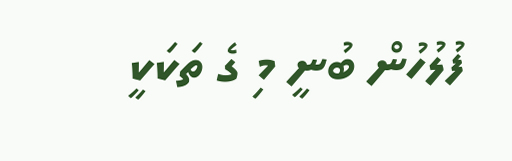ފުލުހުން ބުނީ މި ގެ ތަކަކީ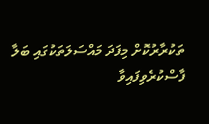ތަކުރާރުކޮށް މިފަދަ މައްސަލަތަކުގައި ބަލާ ފާސްކުރެވިފައިވާ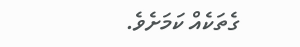ގެތަކެއް ކަމަށެވެ.